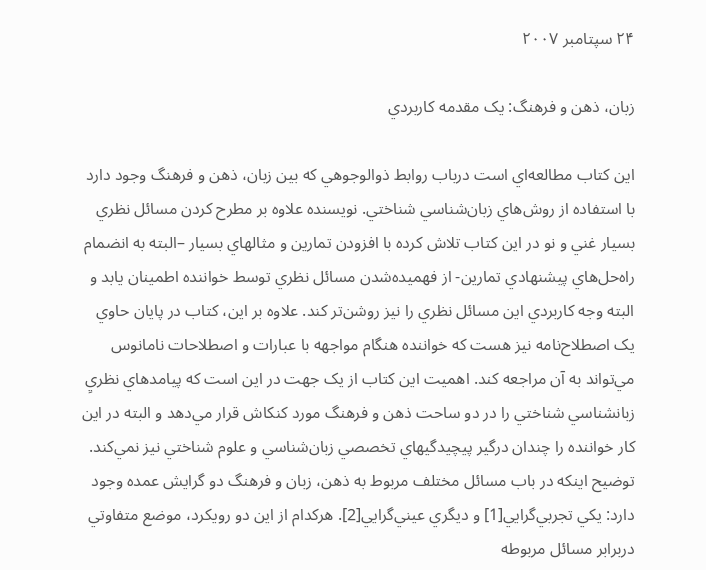۲۴ سپتامبر ۲۰۰۷

زبان، ذهن و فرهنگ: يک مقدمه کاربردي

اين کتاب مطالعه‌اي است درباب روابط ذوالوجوهي که بين زبان، ذهن و فرهنگ وجود دارد با استفاده از روش‌هاي زبان‌شناسي شناختي. نويسنده علاوه بر مطرح کردن مسائل نظري بسيار غني و نو در اين کتاب تلاش کرده با افزودن تمارين و مثالهاي بسيار –البته به انضمام راه‌حل‌هاي پيشنهادي تمارين- از فهميده‌شدن مسائل نظري توسط خواننده اطمينان يابد و البته وجه کاربردي اين مسائل نظري را نيز روشن‌تر کند. علاوه بر اين، کتاب در پايان حاوي يک اصطلاح‌نامه نيز هست که خواننده هنگام مواجهه با عبارات و اصطلاحات نامانوس مي‌تواند به آن مراجعه کند. اهميت اين کتاب از يک جهت در اين است که پيامدهاي نظريِ زبانشناسي شناختي را در دو ساحت ذهن و فرهنگ مورد کنکاش قرار مي‌دهد و البته در اين کار خواننده را چندان درگير پيچيدگيهاي تخصصي زبان‌شناسي و علوم شناختي نيز نمي‌کند. توضيح اينکه در باب مسائل مختلف مربوط به ذهن، زبان و فرهنگ دو گرايش عمده وجود دارد: يکي تجربي‌گرايي[1] و ديگري عيني‌گرايي[2]. هرکدام از اين دو رويکرد، موضع متفاوتي دربرابر مسائل مربوطه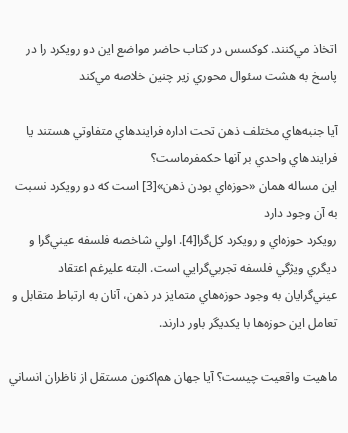اتخاذ مي‌کنند. کوکسس در کتاب حاضر مواضع اين دو رويکرد را در پاسخ به هشت سئوال محوري زير چنين خلاصه مي‌کند

آيا جنبه‌هاي مختلف ذهن تحت اداره فرايندهاي متفاوتي هستند يا فرايندهاي واحدي بر آنها حکمفرماست؟
اين مساله همان «حوزه‌اي ‌بودن ذهن»[3] است که دو رويکرد نسبت به آن وجود دارد
رويکرد حوزه‌اي و رويکرد کل‌گرا[4]. اولي شاخصه فلسفه عيني‌گرا و ديگري ويژگي فلسفه تجربي‌گرايي است. البته عليرغم اعتقاد عيني‌گرايان به وجود حوزه‌هاي متمايز در ذهن، آنان به ارتباط متقابل و تعامل اين حوزه‌ها با يکديگر باور دارند.

ماهيت واقعيت چيست؟ آيا جهان هم‌اکنون مستقل از ناظران انساني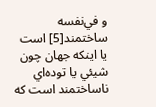و في‌نفسه ساختمند[5] است يا اينکه جهان چون شيئي يا توده‌اي ناساختمند است که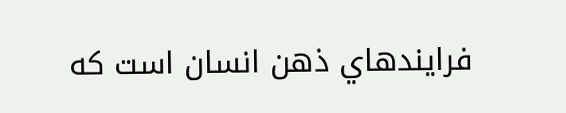فرايندهاي ذهن انسان است که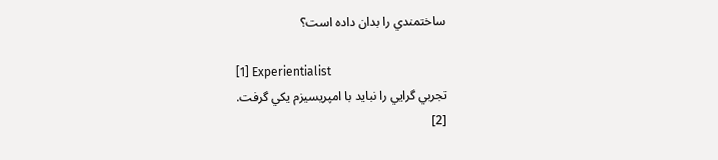ساختمندي را بدان داده است؟

[1] Experientialist
تجربي گرايي را نبايد با امپريسيزم يکي گرفت.
[2]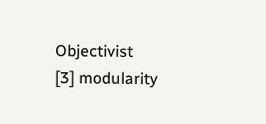Objectivist
[3] modularity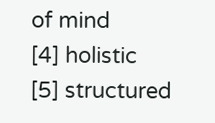of mind
[4] holistic
[5] structured